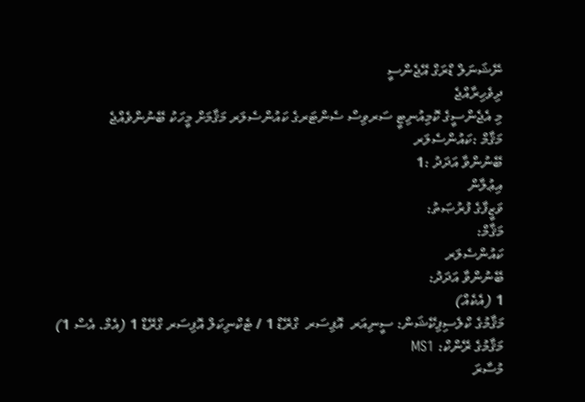ނޭޝަނަލް ޑްރަގް އޭޖެންސީ
ދިވެހިރާއްޖެ
މި އެޖެންސީގެ ކޮމިއުނިޓީ ސަރވިސް ސެންޓަރގެ ކައުންސެލަރ މަޤާމަށް މީހަކު ބޭނުންވެއްޖެ
މަޤާމް :ކައުންސެލަރ
ބޭނުންވާ އަދަދު :1
އިޢުލާން
ވަޒީފާގެ ފުރުޞަތު:
މަޤާމް:
ކައުންސެލަރ
ބޭނުންވާ އަދަދު:
1 (އެކެއް)
މަޤާމުގެ ކްލެސިފިކޭޝަން: ސީނިއަރ  އޮފިސަރ  ގްރޭޑް 1 / ޓެކްނިކަލް އޮފިސަރ ގްރޭޑް 1 (އެމް. އެސް 1)
މަޤާމުގެ ރޭންކް: MS1
މުސާރަ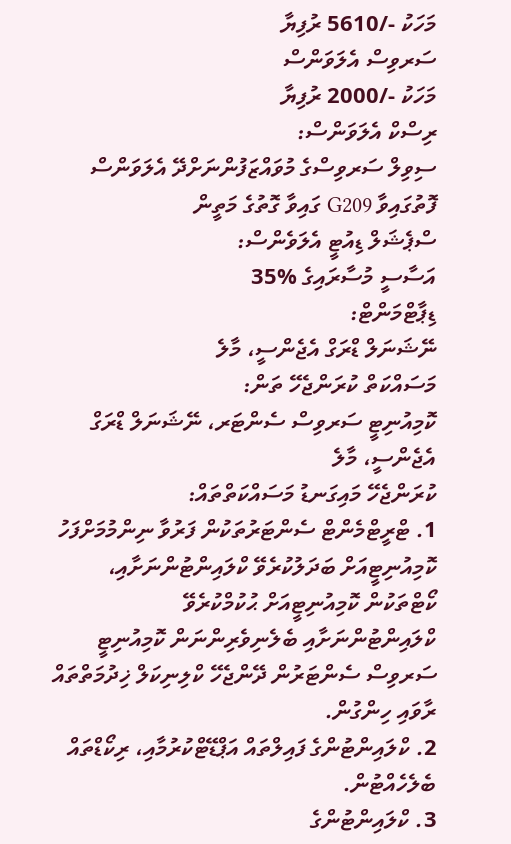މަހަކު -/5610 ރުފިޔާ
ސަރވިސް އެލަވަންސް
މަހަކު -/2000 ރުފިޔާ
ރިސްކް އެލަވަންސް:
ސިވިލް ސަރވިސްގެ މުވައްޒަފުންނަށްދޭ އެލަވަންސް ފޮތުގައިވާ G209 ގައިވާ ގޮތުގެ މަތީން
ސްޕެޝަލް ޑިއުޓީ އެލަވެންސް:
އަސާސީ މުސާރައިގެ %35
ޑިޕާޓްމަންޓް:
ނޭޝަނަލް ޑްރަގް އެޖެންސީ، މާލެ
މަސައްކަތް ކުރަންޖެހޭ ތަން:
ކޮމިއުނިޓީ ސަރވިސް ސެންޓަރ، ނޭޝަނަލް ޑްރަގް އެޖެންސީ، މާލެ
ކުރަންޖެހޭ މައިގަނޑު މަސައްކަތްތައް:
1. ޓްރީޓްމެންޓް ސެންޓަރުތަކުން ފަރުވާ ނިންމުމަށްފަހު ކޮމިއުނިޓީއަށް ބަދަލުކުރެވޭ ކްލައިންޓުންނަށާއި، ކޯޓްތަކުން ކޮމިއުނިޓީއަށް ޙުކުމްކުރެވޭ ކްލައިންޓުންނަށާއި ބެލެނިވެރިންނަން ކޮމިއުނިޓީ ސަރވިސް ސެންޓަރުން ދޭންޖެހޭ ކްލިނިކަލް ޚިދުމަތްތައް ރާވައި ހިންގުން.
2. ކްލައިންޓުންގެ ފައިލްތައް އަޕްޑޭޓްކުރުމާއި، ރިކޯޑްތައް ބެލެހެއްޓުން.
3. ކްލައިންޓުންގެ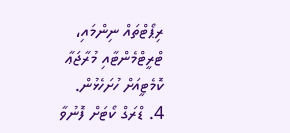ރިޕޯޓްތައް ނިންމައި، ޓްރީޓްމެންޓާއި މުރާޖަޢާ ކޮމެޓީއަށް ހުށަހެޅުން.
4. ޑްރަގް ކޯޓަށް ފޮނުވާ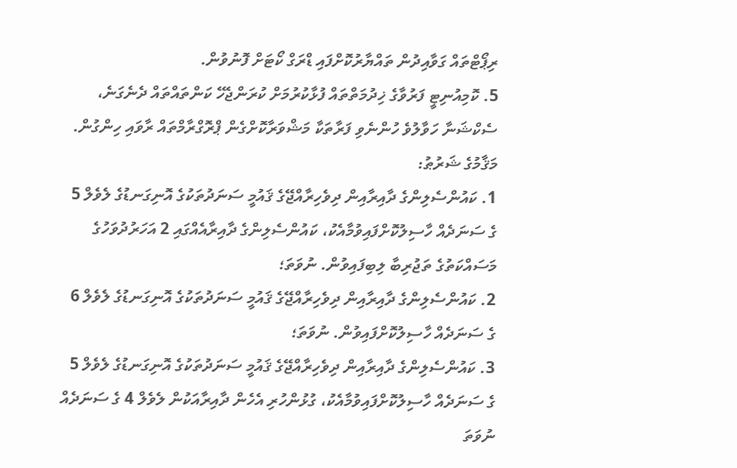ރިޕޯޓްތައް ގަވާއިދުން ތައްޔާރުކޮށްފައި ޑްރަގް ކޯޓަށް ފޮނުވުން.
5. ކޮމިއުނިޓީ ފަރުވާގެ ޚިދުމަތްތައް ފުޅާކުރުމަށް ކުރަންޖެހޭ ކަންތައްތައް ދެނެގަނެ، ސެކްޝަނާ ހަވާލުވެ ހުންނެވި ފަރާތަކާ މަޝްވަރާކޮށްގެން ޕްރޮގްރާމްތައް ރާވައި ހިންގުން.
މަޤާމުގެ ޝަރުޠު:
1. ކައުންސެލިންގެ ދާއިރާއިން ދިވެހިރާއްޖޭގެ ޤައުމީ ސަނަދުތަކުގެ އޮނިގަނޑުގެ ލެވެލް 5 ގެ ސަނަދެއް ހާސިލުކޮށްފައިވުމާއެކު، ކައުންސެލިންގެ ދާއިރާއެއްގައި 2 އަހަރުދުވަހުގެ މަސައްކަތުގެ ތަޖުރިބާ ލިބިފައިވުން. ނުވަތަ؛
2. ކައުންސެލިންގެ ދާއިރާއިން ދިވެހިރާއްޖޭގެ ޤައުމީ ސަނަދުތަކުގެ އޮނިގަނޑުގެ ލެވެލް 6 ގެ ސަނަދެއް ހާސިލުކޮށްފައިވުން. ނުވަތަ؛
3. ކައުންސެލިންގެ ދާއިރާއިން ދިވެހިރާއްޖޭގެ ޤައުމީ ސަނަދުތަކުގެ އޮނިގަނޑުގެ ލެވެލް 5 ގެ ސަނަދެއް ހާސިލުކޮށްފައިވުމާއެކު، ގުޅުންހުރި އެހެން ދާއިރާއަކުން ލެވެލް 4 ގެ ސަނަދެއް ނުވަތަ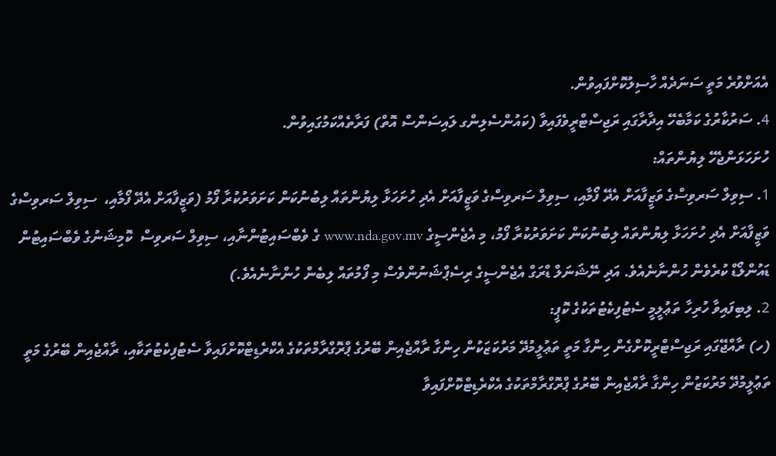އެއަށްވުރެ މަތީ ސަނަދެއް ހާސިލުކޮށްފައިވުން.
4. ސަރުކާރުގެ ކަމާބެހޭ އިދާރާގައި ރަޖިސްޓްރީވެފައިވާ (ކައުންސެލިންގ ލައިސަންސް އޮތް) ފަރާތެއްކަމުގައިވުން.
ހުށަހަޅަންޖެހޭ ލިޔުންތައް:
1. ސިވިލް ސަރވިސްގެ ވަޒީފާއަށް އެދޭ ފޯމާއި، ސިވިލް ސަރވިސްގެ ވަޒީފާއަށް އެދި ހުށަހަޅާ ލިޔުންތައް ލިބުނުކަން ކަށަވަރުކުރާ ފޯމު (ވަޒީފާއަށް އެދޭ ފޯމާއި،  ސިވިލް ސަރވިސްގެ ވަޒީފާއަށް އެދި ހުށަހަޅާ ލިޔުންތައް ލިބުނުކަން ކަށަވަރުކުރާ ފޯމު، މި އެޖެންސީގެ www.nda.gov.mv ގެ ވެބްސައިޓުންނާއި، ސިވިލް ސަރވިސް  ކޮމިޝަނުގެ ވެބްސައިޓުން ޑައުންލޯޑް ކުރެވެން ހުންނާނެއެވެ. އަދި ނޭޝަނަލް ޑްރަގް އެޖެންސީގެ ރިސެޕްޝަނުންވެސް މި ފޯމުތައް ލިބެން ހުންނާނެއެވެ.)
2. ލިބިފައިވާ ހުރިހާ ތަޢުލީމީ ސެޓުފިކެޓުތަކުގެ ކޮޕީ:
(ހ) ރާއްޖޭގައި ރަޖިސްޓްރީކޮށްގެން ހިންގާ މަތީ ތަޢުލީމުދޭ މަރުކަޒަކުން ހިންގާ ރާއްޖެއިން ބޭރުގެ ޕްރޮގްރާމްތަކުގެ އެކްރެޑިޓްކޮށްފައިވާ ސެޓުފިކެޓުތަކާއި، ރާއްޖެއިން ބޭރުގެ މަތީ ތަޢުލީމުދޭ މަރުކަޒުން ހިންގާ ރާއްޖެއިން ބޭރުގެ ޕްރޮގްރާމްތަކުގެ އެކްރެޑިޓްކޮށްފައިވާ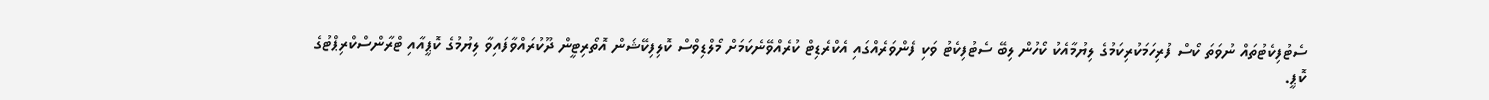ސެޓުފިކެޓުތައް ނުވަތަ ކޯސް ފުރިހަމަކުރިކަމުގެ ލިޔުމާއެކު ކޯހުން ލިބޭ ސެޓުފިކެޓު ވަކި ފެންވަރެއްގައި އެކްރެޑިޓް ކުރެއްވޭނެކަމަށް މޯލްޑިވްސް ކޮލިފިކޭޝަން އޮތޯރިޓީން ދޫކުރައްވާފައިވާ ލިޔުމުގެ ކޮޕީއާއި ޓްރާންސްކްރިޕްޓުގެ ކޮޕީ.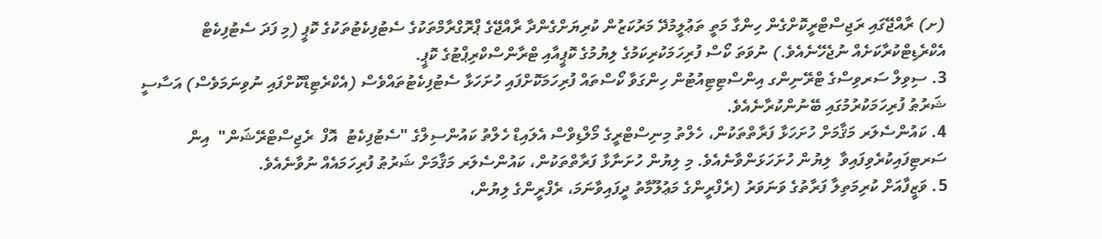(ށ) ރާއްޖޭގައި ރަޖިސްޓްރީކޮށްގެން ހިންގާ މަތީ ތަޢުލީމުދޭ މަރުކަޒުން ކުރިޔަށްގެންދާ ރާއްޖޭގެ ޕްރޮގްރާމްތަކުގެ ސެޓުފިކެޓުތަކުގެ ކޮޕީ (މި ފަދަ ސެޓުފިކެޓް އެކްރެޑިޓްކުރާކަށެއް ނުޖެހޭނެއެވެ.) ނުވަތަ ކޯސް ފުރިހަމަކުރިކަމުގެ ލިޔުމުގެ ކޮޕީއާއި ޓްރާންސްކްރިޕްޓުގެ ކޮޕީ.
3. ސިވިލް ސަރވިސްގެ ޓްރޭނިންގ އިންސްޓިޓިއުޓުން ހިންގަވާ ކޯސްތައް ފުރިހަމަކޮށްފައި ހުށަހަޅާ ސެޓުފިކެޓުތައްވެސް (އެކްރެޓިޑްކޮށްފައި ނުވިނަމަވެސް) އަސާސީ ޝަރުޠު ފުރިހަމަކުރުމުގައި ބޭނުންކުރާނެއެވެ.
4. ކައުންސެލަރ މަޤާމަށް ހުށަހަޅާ ފަރާތްތަކުން، ހެލްތު މިނިސްޓްރީގެ މޯލްޑިވްސް އެލައިޑް ހެލްތު ކައުންސިލްގެ "ސެޓުފިކެޓު  އޮފް  ރެޖިސްޓްރޭޝަން"  އިން  ސަރޓިފައިކުރެވިފައިވާ  ލިޔުން ހުށަހަޅަންވާނެއެވެ. މި ލިޔުން ހުށަނާޅާ ފަރާތްތަކުން، ކައުންސެލަރ މަޤާމަށް ޝަރުޠު ފުރިހަމައެއް ނުވާނެއެވެ.
5. ވަޒީފާއަށް ކުރިމަތިލާ ފަރާތުގެ ވަނަވަރު (ރެފްރީންގެ މަޢުލޫމާތު ދީފައިވާނަމަ، ރެފްރީންގެ ލިޔުން،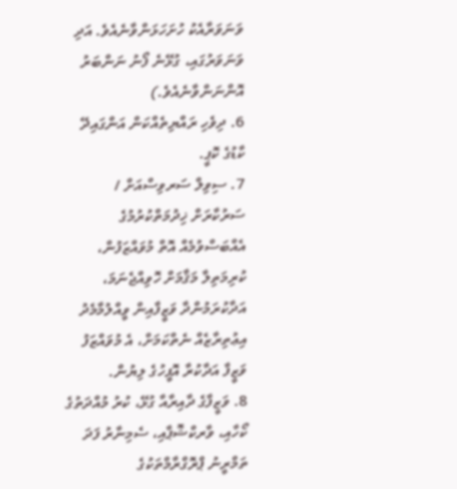ވަނަވަރާއެކު ހުށަހަޅަންވާނެއެވެ. އަދި ވަނަވަރުގައި، ގުޅޭނެ ފޯނު ނަންބަރު އޮންނަންވާނެއެވެ.)
6. ދިވެހި ރައްޔިތެއްކަން އަންގައިދޭ ކާޑުގެ ކޮޕީ.
7. ސިވިލް ސަރވިސްއަށް / ސަރުކާރަށް ޚިދުމަތްކުރުމުގެ އެއްބަސްވުމެއް އޮތް މުވައްޒަފުން، ކުރިމަތިލާ މަޤާމަށް ހޮވިއްޖެނަމަ، އަދާކުރަމުންދާ ވަޒީފާއިން ވީއްލުމާމެދު އިޢުތިރާޒެއް ނެތްކަމަށް، އެ މުވައްޒަފު ވަޒީފާ އަދާކުރާ އޮފީހުގެ ލިޔުން.
8. ވަޒީފާގެ ދާއިރާއާ ގުޅޭ، ކުރު މުއްދަތުގެ ކޯހާއި، ވާރކްޝޮޕާއި، ސެމިނާރު ފަދަ ތަމްރީނު ޕްރޮގްރާމްތަކުގެ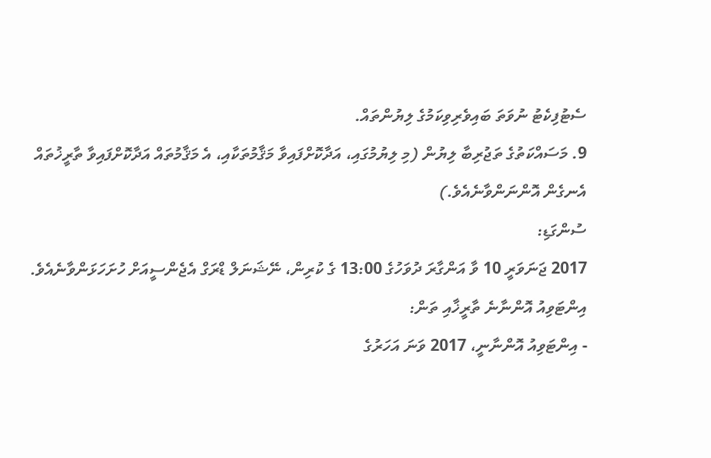ސެޓުފިކެޓު ނުވަތަ ބައިވެރިވިކަމުގެ ލިޔުންތައް.
9. މަސައްކަތުގެ ތަޖުރިބާ ލިޔުން (މި ލިޔުމުގައި، އަދާކޮށްފައިވާ މަޤާމުތަކާއި، އެ މަޤާމުތައް އަދާކޮށްފައިވާ ތާރީޚުތައް އެނގެން އޮންނަންވާނެއެވެ.)
ސުންގަޑި:
2017 ޖަނަވަރީ 10 ވާ އަންގާރަ ދުވަހުގެ 13:00 ގެ ކުރިން، ނޭޝަނަލް ޑްރަގް އެޖެންސީއަށް ހުށަހަޅަންވާނެއެވެ.
އިންޓަވިއު އޮންނާނެ ތާރީޚާއި ތަން:
- އިންޓަވިއު އޮންނާނީ، 2017 ވަނަ އަހަރުގެ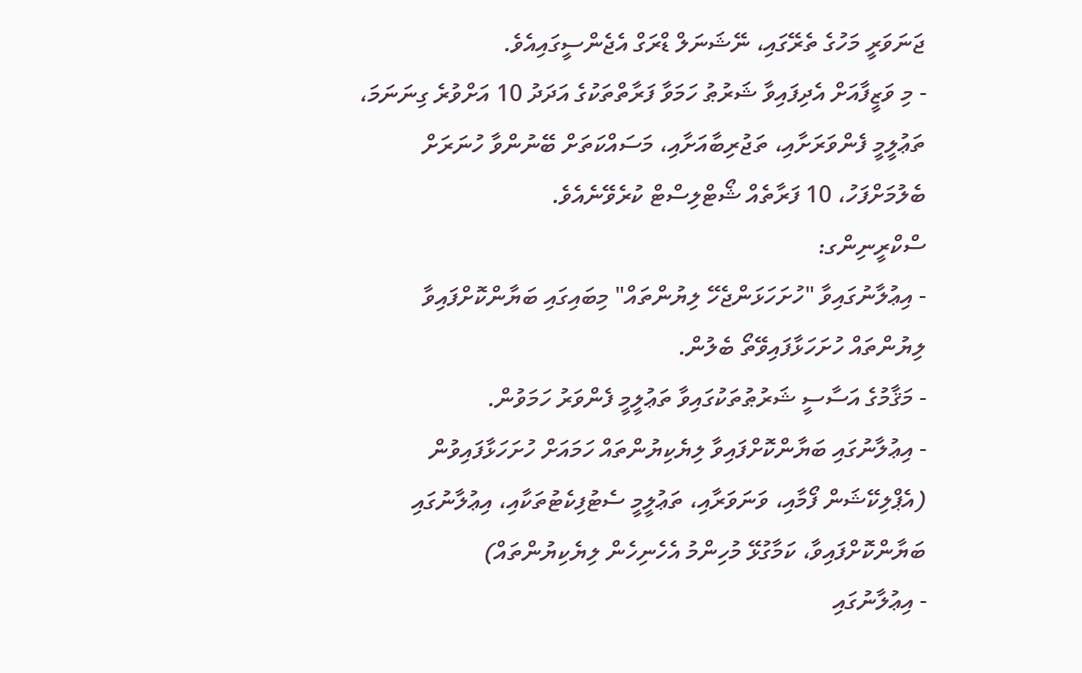ޖަނަވަރީ މަހުގެ ތެރޭގައި، ނޭޝަނަލް ޑްރަގް އެޖެންސީގައިއެވެ.
- މި ވަޒީފާއަށް އެދިފައިވާ ޝަރުޠު ހަމަވާ ފަރާތްތަކުގެ އަދަދު 10 އަށްވުރެ ގިނަނަމަ، ތަޢުލީމީ ފެންވަރަށާއި، ތަޖުރިބާއަށާއި، މަސައްކަތަށް ބޭނުންވާ ހުނަރަށް ބެލުމަށްފަހު، 10 ފަރާތެއް ޝޯޓްލިސްޓް ކުރެވޭނެއެވެ.
ސްކްރީނިންގ:
- އިޢުލާނުގައިވާ "ހުށަހަޅަންޖެހޭ ލިޔުންތައް" މިބައިގައި ބަޔާންކޮށްފައިވާ ލިޔުންތައް ހުށަހަޅާފައިވޭތޯ ބެލުން.
- މަޤާމުގެ އަސާސީ ޝަރުޠުތަކުގައިވާ ތަޢުލީމީ ފެންވަރު ހަމަވުން.
- އިޢުލާނުގައި ބަޔާންކޮށްފައިވާ ލިޔެކިޔުންތައް ހަމައަށް ހުށަހަޅާފައިވުން (އެޕްލިކޭޝަން ފޯމާއި، ވަނަވަރާއި، ތަޢުލީމީ ސެޓުފިކެޓުތަކާއި، އިޢުލާނުގައި ބަޔާންކޮށްފައިވާ، ކަމާގުޅޭ މުހިންމު އެހެނިހެން ލިޔެކިޔުންތައް)
- އިޢުލާނުގައި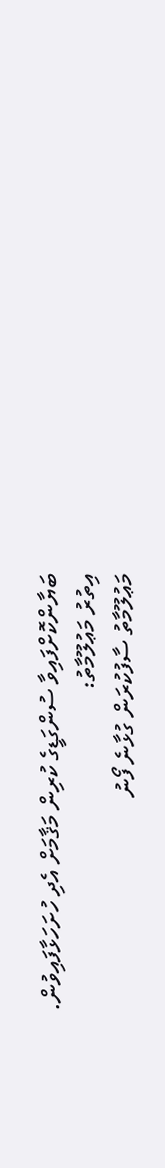ބަޔާންކޮށްފައިވާ ސުންގަޑީގެ ކުރިން މަޤާމަށް އެދި ހުށަހަޅާފައިވުން.
އިތުރު މަޢުލޫމާތު:
މަޢުލޫމާތު ސާފުކުރަން ގުޅާނެ ފޯނު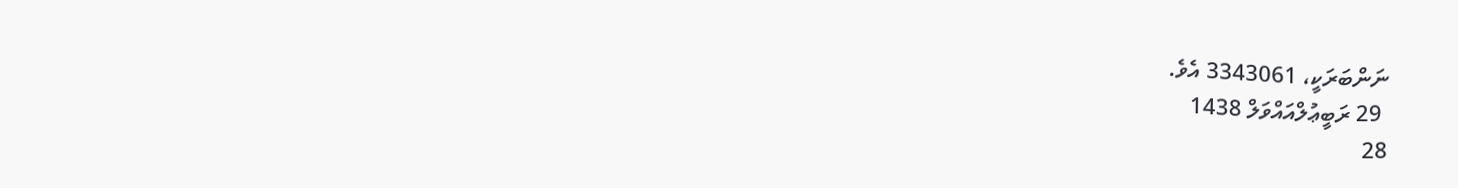ނަންބަރަކީ، 3343061 އެވެ.
 29 ރަބީޢުލްއައްވަލް 1438
28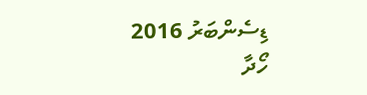ޑިސެންބަރު 2016
ހޯދާ